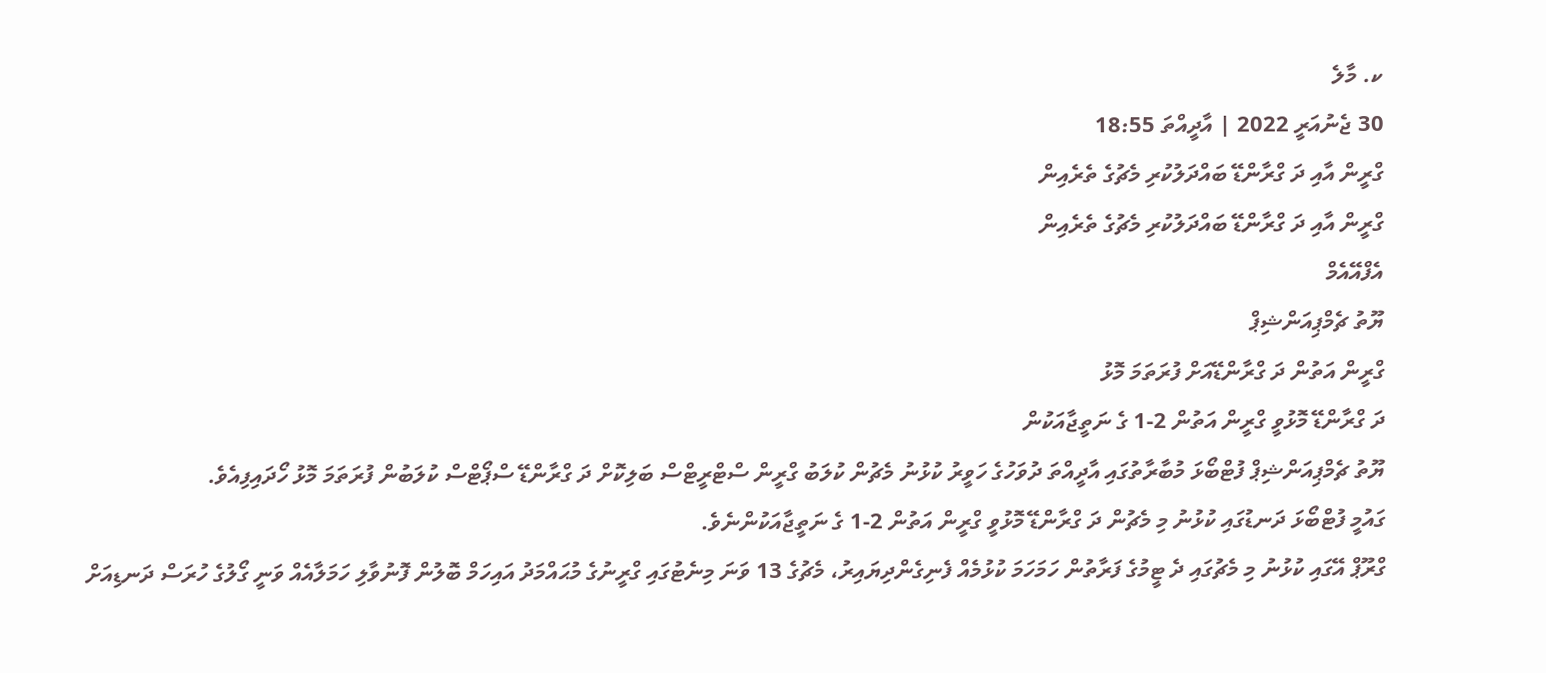ކ. މާލެ
30 ޖެނުއަރީ 2022 | އާދީއްތަ 18:55
ގްރީން އާއި ދަ ގްރާންޑޭ ބައްދަލުކުރި މެޗުގެ ތެރެއިން
ގްރީން އާއި ދަ ގްރާންޑޭ ބައްދަލުކުރި މެޗުގެ ތެރެއިން
އެފްއޭއެމް
ޔޫތު ޗެމްޕިއަންޝިޕް
ގްރީން އަތުން ދަ ގްރާންޑޭއަށް ފުރަތަމަ މޮޅު
ދަ ގްރާންޑޭ މޮޅުވީ ގްރީން އަތުން 2-1 ގެ ނަތީޖާއަކުން
ޔޫތު ޗެމްޕިއަންޝިޕް ފުޓްބޯޅަ މުބާރާތުގައި އާދީއްތަ ދުވަހުގެ ހަވީރު ކުޅުނު މެޗުން ކުލަބު ގްރީން ސްޓްރީޓްސް ބަލިކޮށް ދަ ގްރާންޑޭ ސްޕޯޓްސް ކުލަބުން ފުރަތަމަ މޮޅު ހޯދައިފިއެވެ.
ގައުމީ ފުޓްބޯޅަ ދަނޑުގައި ކުޅުނު މި މެޗުން ދަ ގްރާންޑޭ މޮޅުވީ ގްރީން އަތުން 2-1 ގެ ނަތީޖާއަކުންނެވެ.
ގްރޫޕް އޭގައި ކުޅުނު މި މެޗުގައި ދެ ޓީމުގެ ފަރާތުން ހަމަހަމަ ކުޅުމެއް ފެނިގެންދިޔައިރު، މެޗުގެ 13 ވަނަ މިނެޓުގައި ގްރީނުގެ މުޙައްމަދު އައިހަމް ބޮލުން ފޮނުވާލި ހަމަލާއެއް ވަނީ ގޯލުގެ ހުރަސް ދަނޑިއަށް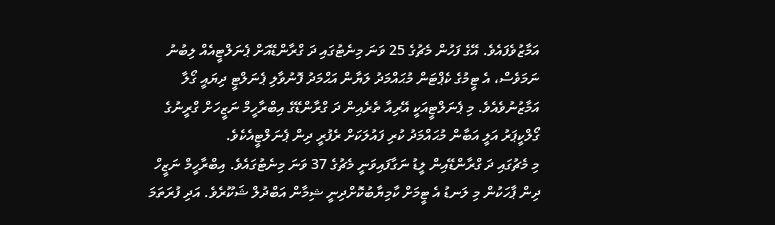އަމާޒުވެފައެވެ. އޭގެ ފަހުން މެޗުގެ 25 ވަނަ މިނެޓުގައި ދަ ގްރާންޑޭއަށް ޕެނަލްޓީއެއް ލިބުނު ނަމަވެސް، އެ ޓީމުގެ ކެޕްޓަން މުޙައްމަދު ލަޔާން އަޙްމަދު ފޮނުވާލި ޕެނަލްޓީ ދިޔައީ ގޯލާ އަމާޒުނުވެއެވެ. މި ޕެނަލްޓީއަކީ އޭރިއާ ތެރެއިން ދަ ގްރާންޑޭގެ އިބްރާހީމް ނަޒީހަށް ގްރީނުގެ ގޯލްކީޕަރު އަލީ އަބާން މުޙައްމަދު ކުރި ފައުލަކަށް ރެފުރީ ދިން ޕެނަލްޓީއެކެވެ.
މި މެޗުގައި ދަ ގްރާންޑޭއިން ލީޑު ނަގާފައިވަނީ މެޗުގެ 37 ވަނަ މިނެޓުގައެވެ. އިބްރާހީމް ނަޒީހް ދިން ޕާހަކުން މި ލަނޑު އެ ޓީމަށް ކާމިޔާބުކޮށްދިނީ ޝިމާން އަބްދުލް ޝަކޫރެވެ. އަދި ފުރަތަމަ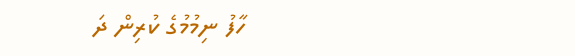ހާފު ނިމުމުގެ ކުރިން ދަ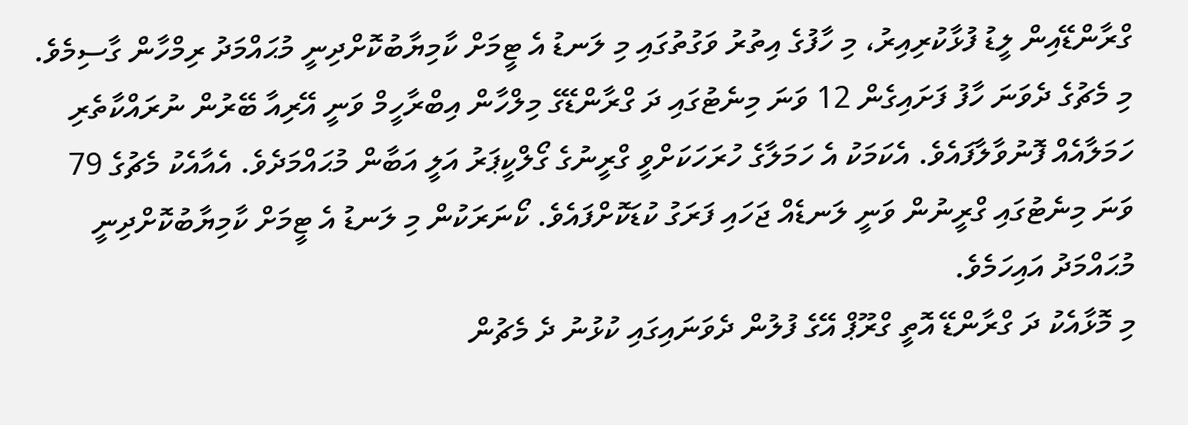ގްރާންޑޭއިން ލީޑު ފުޅާކުރިއިރު، މި ހާފުގެ އިތުރު ވަގުތުގައި މި ލަނޑު އެ ޓީމަށް ކާމިޔާބުކޮށްދިނީ މުޙައްމަދު ރިމްހާން ގާސިމެވެ.
މި މެޗުގެ ދެވަނަ ހާފު ފަށައިގެން 12 ވަނަ މިނެޓުގައި ދަ ގްރާންޑޭގެ މިލްހާން އިބްރާހީމް ވަނީ އޭރިއާ ބޭރުން ނުރައްކާތެރި ހަމަލާއެއް ފޮނުވާލާފައެވެ. އެކަމަކު އެ ހަމަލާގެ ހުރަހަކަށްވީ ގްރީނުގެ ގޯލްކީޕަރު އަލީ އަބާން މުޙައްމަދެވެ. އެއާއެކު މެޗުގެ 79 ވަނަ މިނެޓުގައި ގްރީނުން ވަނީ ލަނޑެއް ޖަހައި ފަރަގު ކުޑަކޮށްފައެވެ. ކޯނަރަކުން މި ލަނޑު އެ ޓީމަށް ކާމިޔާބުކޮށްދިނީ މުޙައްމަދު އައިހަމެވެ.
މި މޮޅާއެކު ދަ ގްރާންޑޭ އޮތީ ގްރޫޕް އޭގެ ފުލުން ދެވަނައިގައި ކުޅުނު ދެ މެޗުން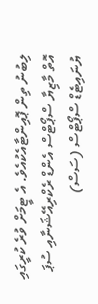ލިބުނު ތިން ޕޮއިންޓާއެކުއެވެ. އެ ޓީމަށް ވުރެ ކުރީގައި އޮތް މާޒިޔާ ސްޕޯޓްސް އެންޑް ރެކްރިއޭޝަނާއި ސުޕަ ޔުނައިޓެޑް ސްޕޯޓްސް (ސަސް)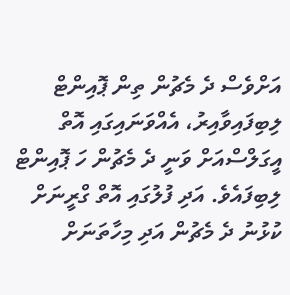އަށްވެސް ދެ މެޗުން ތިން ޕޮއިންޓް ލިބިފައިވާއިރު، އެއްވަނައިގައި އޮތް އީގަލްސްއަށް ވަނީ ދެ މެޗުން ހަ ޕޮއިންޓް ލިބިފައެވެ. އަދި ފުލުގައި އޮތް ގްރީނަށް ކުޅުނު ދެ މެޗުން އަދި މިހާތަނަށް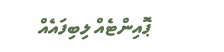ޕޮއިންޓެއް ލިބިފައެއް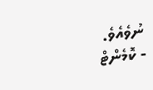ނުވެއެވެ.
- ކޮމެންޓް